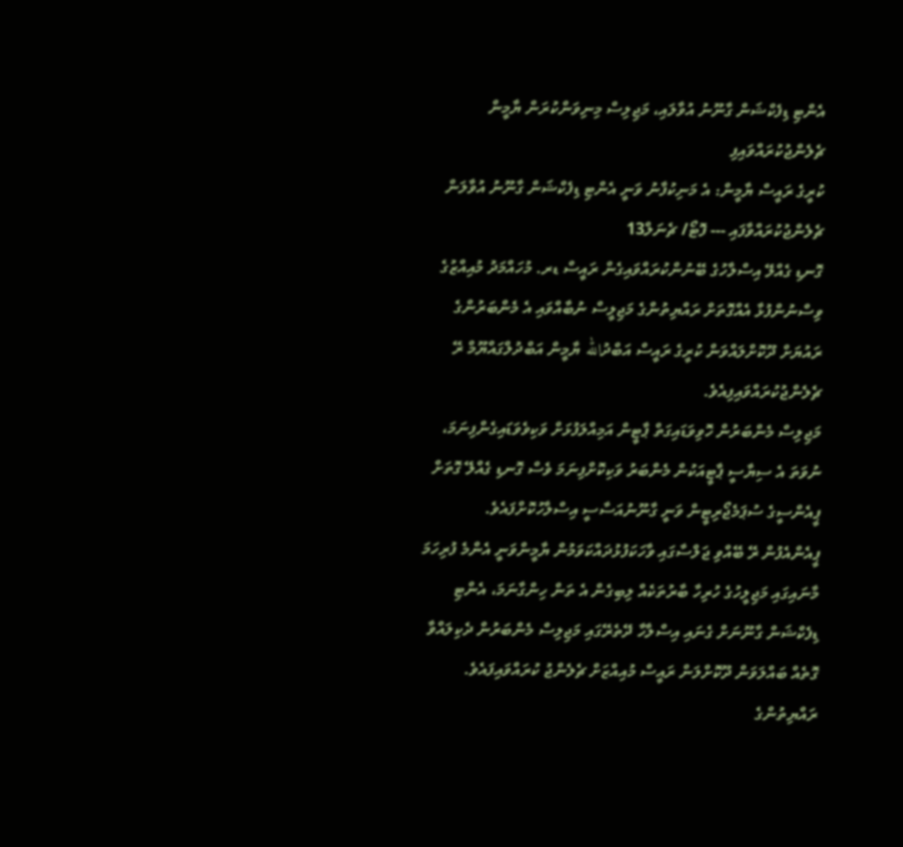އެންޓި ޑިފެކްޝަން ގާނޫނު އުވާލައި، މަޖިލިސް މިނިވަންކުރަން ޔާމީން ޗެލެންޖުކުރައްވައިފި
ކުރީގެ ރައީސް ޔާމީން: އެ މަނިކުފާނު ވަނީ އެންޓި ޑިފެކްޝަން ގާނޫނު އުވާލަން ޗެލެންޖުކުރައްވާފައި --- ފޮޓޯ/ ޗެނަލް13
ގޮނޑި ގެއްލޭ އިސްލާހުގެ ބޭނުންކުރައްވައިގެން ރައީސް ޑރ. މުހައްމަދު މުއިއްޒުގެ ވިސްނުންފުޅާ އެއްގޮތަށް ރައްޔިތުންގެ މަޖިލީސް ނުބާއްވައި އެ މެންބަރުންގެ ރައުޔަށް ދޫކޮށްލައްވަން ކުރީގެ ރައީސް އަބްދުالله ޔާމީން އަބްދުލްގައްޔޫމް ރޭ ޗެލެންޖުކުރައްވައިފިއެވެ.
މަޖިލިސް މެންބަރުން ހޮވިވަޑައިގަތް ޕާޓީން އަމިއްލަފުޅަށް ވަކިވެވަޑައިގެންފިނަމަ، ނުވަތަ އެ ސިޔާސީ ޕާޓީއަކުން މެންބަރު ވަކިކޮށްފިނަމަ ވެސް ގޮނޑި ގެއްލޭ ގޮތަށް ޕީއެންސީގެ ސުޕަމެޖޯރިޓީން ވަނީ ގާނޫނުއަސާސީ އިސްލާހުކޮށްފައެވެ.
ޕީއެންއެފުން ރޭ ބޭއްވި ޖަލްސާގައި ވާހަކަފުޅުދައްކަވަމުން ޔާމީންވަނީ އެންމެ ފުރިހަމަ މާނައިގައި މަޖިލީހުގެ ހުރިހާ ބާރުތަކެއް ލިބިގެން އެ ތަން ހިންގާނަމަ، އެންޓި ޑިފެކްޝަން ގާނޫނަށް ގެނައި އިސްލާހާ ދޭތެރޭގައި މަޖިލިސް މެންބަރުން ދެކިލައްވާ ގޮތެއް ބައްލަވަން ދޫކޮށްލަން ރައީސް މުއިއްޒަށް ޗެލެންޖު ކުރައްވައިފައެވެ.
ރައްޔިތުންގެ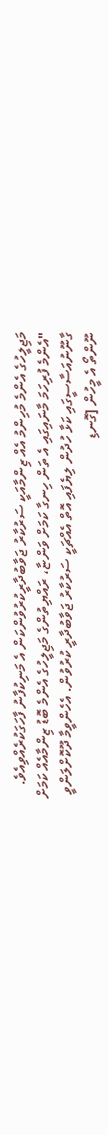މަޖިލީހުގެ އެންމެ މުހިންމު އެއް ޒިންމާއަކީ ސަރުކާރު ޖަވާބުދާރީކުރުވުންކަން އެ މަނިކުފާނު ފާހަގަކުރެއްވިއެވެ.
"އެންމެ ފުރިހަމަ މާނައިގައި އެ ތަން ހިނގާ ކަމަށް ވަންޏާ، ރައްޔިތުންގެ މަޖިލީހުގެ އެންމެ ބޮޑު ޒިންމާއެއް ކަމަށް ގާނޫނުއަސާސީގައި ކަޅާ ހުދުން ލިޔެފައި އޮތް އެއްޗަކީ ސަރުކާރު ޖަވާބުދާރީ ކުރުވުން. އެހެންވީމާ ދޫކޮށްލަންވީ ނޫންތޯ އެ މީހުން [ގޮނޑި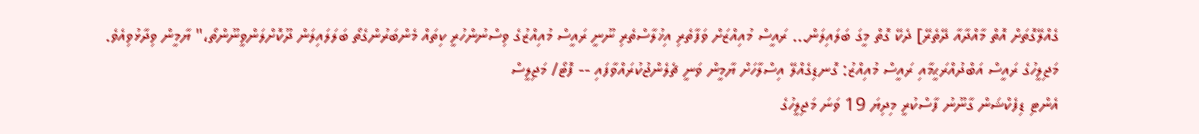ގެއްލޭގޮތަށް އޮތް މާއްދާއާ ދޭތެރޭ] ދެކޭ ގޮތް މީގަ ބަލައިލަން... ރައީސް މުއިއްޒަށް ވަފާތެރި އިޚުލާސްތެރި ނޫނީ ރައީސް މުއިއްޒުގެ ވިސްނުންހުރީ ކިތައް މެންބަރުންގެތޯ ބަލަލައިލަން ދޫކޮށްލަންވީނޫންތޯ،" ޔާމީން ވިދާޅުވިއެވެ.
މަޖިލީހުގެ ރައީސް އަބްދުއްރަޙީމާއި ރައީސް މުއިއްޒު: ގޮނޑިގެއްލޭ އިސްލާހަށް ޔާމީން ވަނީ ޗެލެންޖުކުރައްވާފައި -- ފޮޓޯ/ މަޖިލީސް
އެންޓި ޑިފެކްޝަން ގާނޫނު ފާސްކުރީ މިދިޔަ 19 ވަނަ މަޖިލީހުގެ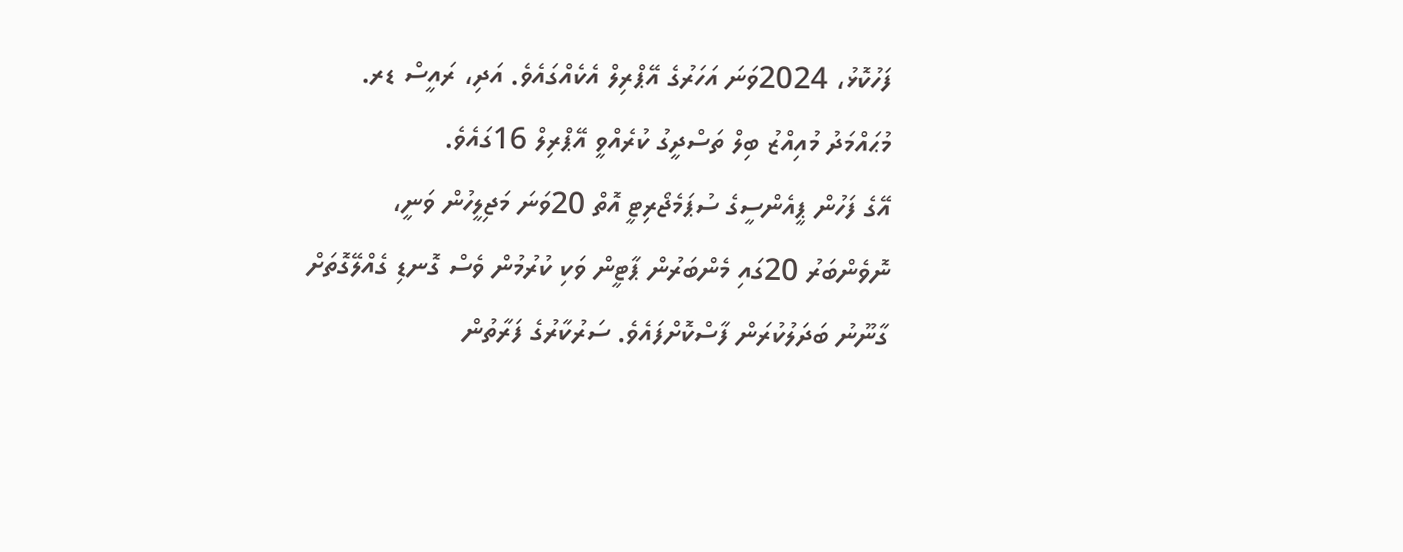ފަހުކޮޅު، 2024ވަނަ އަހަރުގެ އޭޕްރިލް އެކެއްގައެވެ. އަދި، ރައީސް ޑރ. މުޙައްމަދު މުއިއްޒު ބިލް ތަސްދީގު ކުރެއްވީ އޭޕްރިލް 16ގައެވެ.
އޭގެ ފަހުން ޕީއެންސީގެ ސުޕަމެޖޯރިޓީ އޮތް 20ވަނަ މަޖިލީހުން ވަނީ، ނޮވެންބަރު 20ގައި މެންބަރުން ޕާޓީން ވަކި ކުރުމުން ވެސް ގޮނޑި ގެއްލޭގޮތަށް ގާނޫނު ބަދަލުކުރަން ފާސްކޮށްފައެވެ. ސަރުކާރުގެ ފަރާތުން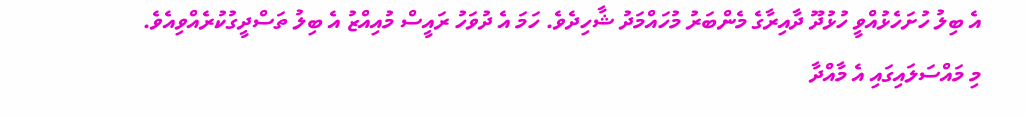އެ ބިލު ހުށަހެޅުއްވީ ހުޅުދޫ ދާއިރާގެ މެންބަރު މުހައްމަދު ޝާހިދެވެ. ހަމަ އެ ދުވަހު ރައީސް މުއިއްޒު އެ ބިލު ތަސްދީގުކުރެއްވިއެވެ.
މި މައްސަލައިގައި އެ މާއްދާ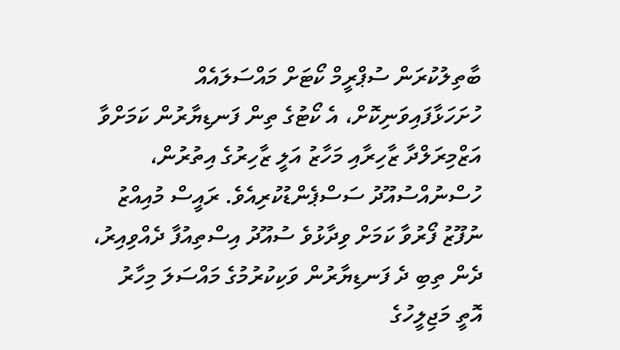ބާތިލުކުރަން ސުޕްރީމް ކޯޓަށް މައްސަލައެއް ހުށަހަޅާފައިވަނިކޮށް، އެ ކޯޓުގެ ތިން ފަނޑިޔާރުން ކަމަށްވާ އަޒްމިރަލްދާ ޒާހިރާއި މަހާޒު އަލީ ޒާހިރުގެ އިތުރުން، ހުސްނުއްސުއޫދު ސަސްޕެންޑުކުރިއެވެ. ރައީސް މުއިއްޒު ނުފޫޒު ފޯރުވާ ކަމަށް ވިދާޅުވެ ސުއޫދު އިސްތިއުފާ ދެއްވިއިރު، ދެން ތިބި ދެ ފަނޑިޔާރުން ވަކިކުރުމުގެ މައްސަލަ މިހާރު އޮތީ މަޖިލީހުގެ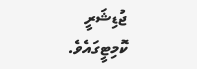ޖުޑިޝަރީ ކޮމިޓީގައެވެ.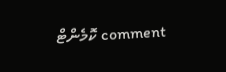comment ކޮމެންޓް